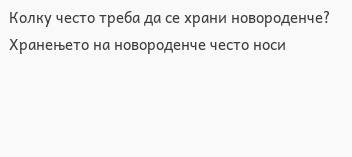Колку често треба да се храни новороденче?
Хранењето на новороденче често носи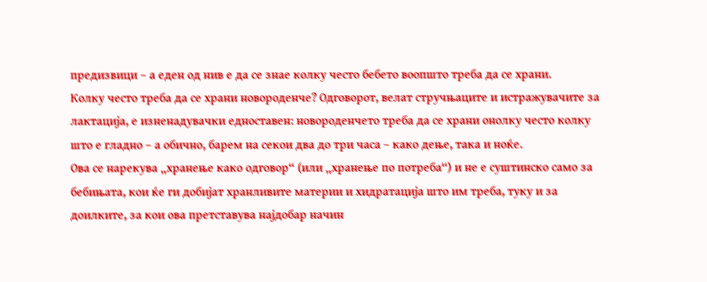предизвици – а еден од нив е да се знае колку често бебето воопшто треба да се храни.
Колку често треба да се храни новороденче? Одговорот, велат стручњаците и истражувачите за лактација, е изненадувачки едноставен: новороденчето треба да се храни онолку често колку што е гладно – а обично, барем на секои два до три часа – како дење, така и ноќе.
Ова се нарекува „хранење како одговор“ (или „хранење по потреба“) и не е суштинско само за бебињата, кои ќе ги добијат хранливите материи и хидратација што им треба, туку и за доилките, за кои ова претставува најдобар начин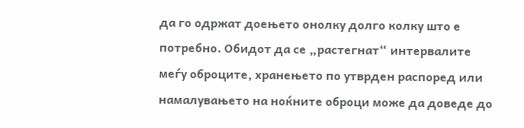да го одржат доењето онолку долго колку што е потребно. Обидот да се „растегнат“ интервалите меѓу оброците, хранењето по утврден распоред или намалувањето на ноќните оброци може да доведе до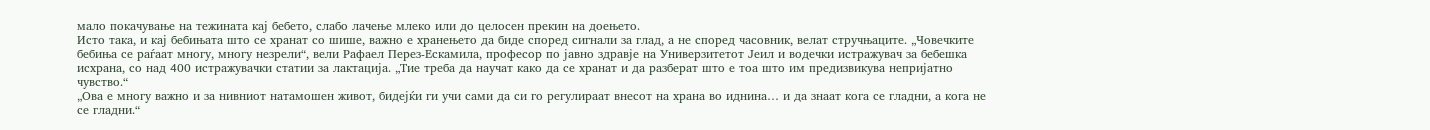мало покачување на тежината кај бебето, слабо лачење млеко или до целосен прекин на доењето.
Исто така, и кај бебињата што се хранат со шише, важно е хранењето да биде според сигнали за глад, а не според часовник, велат стручњаците. „Човечките бебиња се раѓаат многу, многу незрели“, вели Рафаел Перез-Ескамила, професор по јавно здравје на Универзитетот Јеил и водечки истражувач за бебешка исхрана, со над 400 истражувачки статии за лактација. „Тие треба да научат како да се хранат и да разберат што е тоа што им предизвикува непријатно чувство.“
„Ова е многу важно и за нивниот натамошен живот, бидејќи ги учи сами да си го регулираат внесот на храна во иднина… и да знаат кога се гладни, а кога не се гладни.“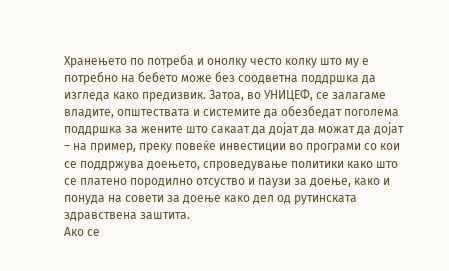Хранењето по потреба и онолку често колку што му е потребно на бебето може без соодветна поддршка да изгледа како предизвик. Затоа, во УНИЦЕФ, се залагаме владите, општествата и системите да обезбедат поголема поддршка за жените што сакаат да дојат да можат да дојат – на пример, преку повеќе инвестиции во програми со кои се поддржува доењето, спроведување политики како што се платено породилно отсуство и паузи за доење, како и понуда на совети за доење како дел од рутинската здравствена заштита.
Ако се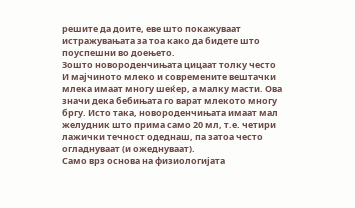решите да доите, еве што покажуваат истражувањата за тоа како да бидете што поуспешни во доењето.
Зошто новороденчињата цицаат толку често
И мајчиното млеко и современите вештачки млека имаат многу шеќер, а малку масти. Ова значи дека бебињата го варат млекото многу бргу. Исто така, новороденчињата имаат мал желудник што прима само 20 мл, т.е. четири лажички течност одеднаш, па затоа често огладнуваат (и ожеднуваат).
Само врз основа на физиологијата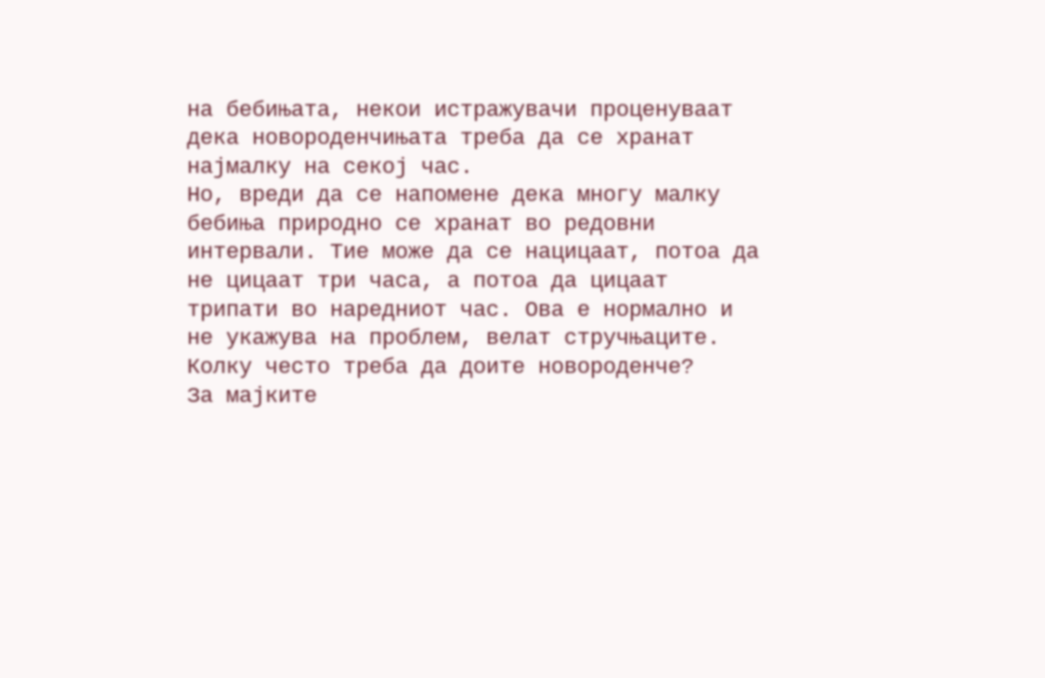на бебињата, некои истражувачи проценуваат дека новороденчињата треба да се хранат најмалку на секој час.
Но, вреди да се напомене дека многу малку бебиња природно се хранат во редовни интервали. Тие може да се нацицаат, потоа да не цицаат три часа, а потоа да цицаат трипати во наредниот час. Ова е нормално и не укажува на проблем, велат стручњаците.
Колку често треба да доите новороденче?
За мајките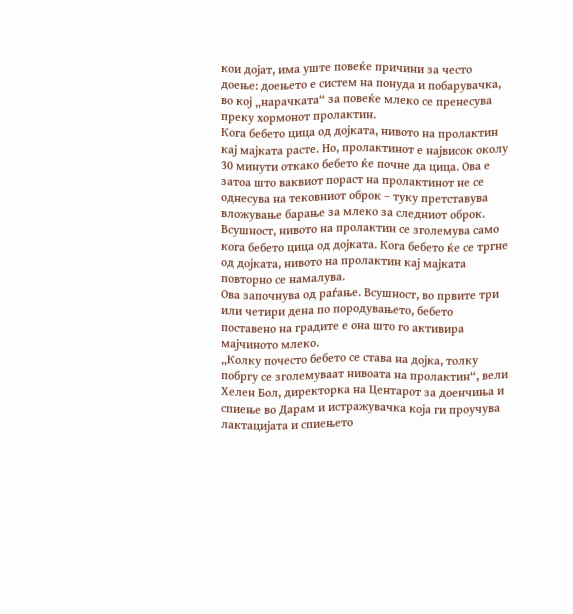кои дојат, има уште повеќе причини за често доење: доењето е систем на понуда и побарувачка, во кој „нарачката“ за повеќе млеко се пренесува преку хормонот пролактин.
Кога бебето цица од дојката, нивото на пролактин кај мајката расте. Но, пролактинот е највисок околу 30 минути откако бебето ќе почне да цица. Ова е затоа што ваквиот пораст на пролактинот не се однесува на тековниот оброк – туку претставува вложување барање за млеко за следниот оброк.
Всушност, нивото на пролактин се зголемува само кога бебето цица од дојката. Кога бебето ќе се тргне од дојката, нивото на пролактин кај мајката повторно се намалува.
Ова започнува од раѓање. Всушност, во првите три или четири дена по породувањето, бебето поставено на градите е она што го активира мајчиното млеко.
„Колку почесто бебето се става на дојка, толку побргу се зголемуваат нивоата на пролактин“, вели Хелен Бол, директорка на Центарот за доенчиња и спиење во Дарам и истражувачка која ги проучува лактацијата и спиењето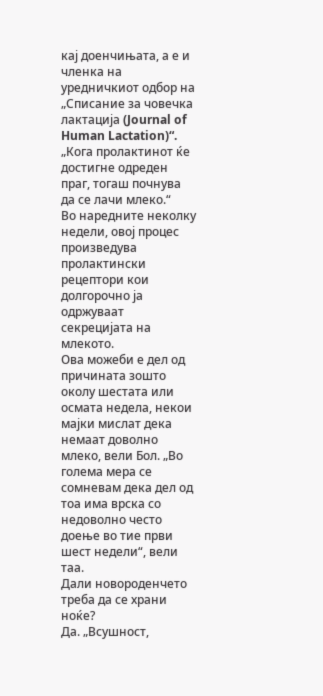кај доенчињата, а е и членка на уредничкиот одбор на „Списание за човечка лактација (Journal of Human Lactation)“. „Кога пролактинот ќе достигне одреден праг, тогаш почнува да се лачи млеко.“
Во наредните неколку недели, овој процес произведува пролактински рецептори кои долгорочно ја одржуваат секрецијата на млекото.
Ова можеби е дел од причината зошто околу шестата или осмата недела, некои мајки мислат дека немаат доволно млеко, вели Бол. „Во голема мера се сомневам дека дел од тоа има врска со недоволно често доење во тие први шест недели“, вели таа.
Дали новороденчето треба да се храни ноќе?
Да. „Всушност,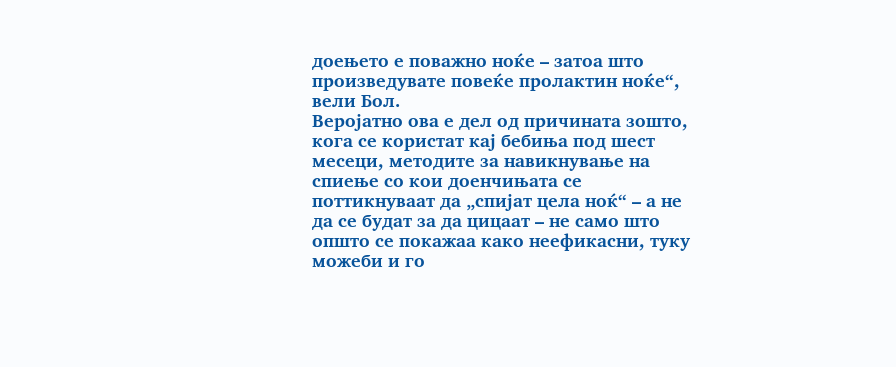доењето е поважно ноќе – затоа што произведувате повеќе пролактин ноќе“, вели Бол.
Веројатно ова е дел од причината зошто, кога се користат кај бебиња под шест месеци, методите за навикнување на спиење со кои доенчињата се поттикнуваат да „спијат цела ноќ“ – а не да се будат за да цицаат – не само што општо се покажаа како неефикасни, туку можеби и го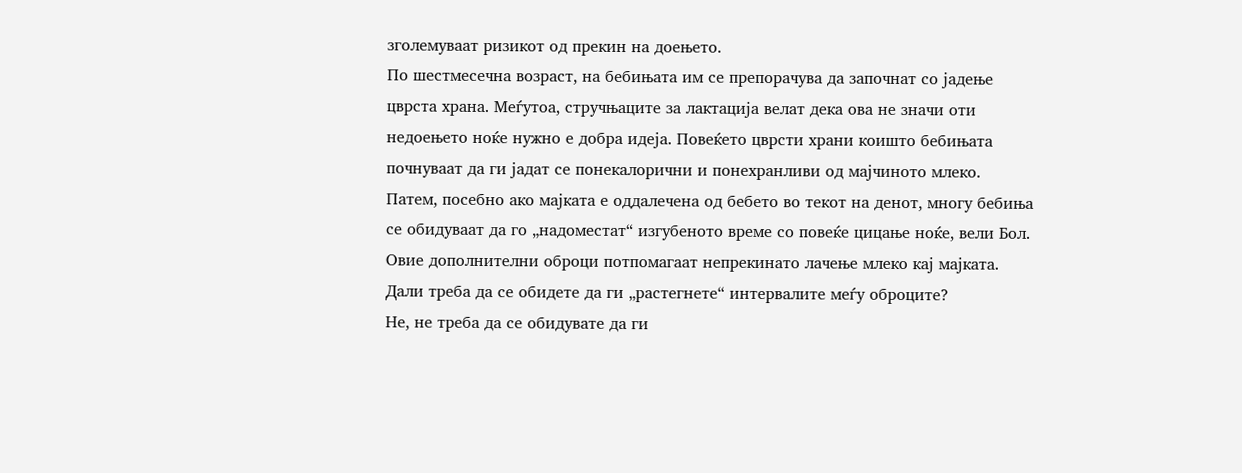зголемуваат ризикот од прекин на доењето.
По шестмесечна возраст, на бебињата им се препорачува да започнат со јадење цврста храна. Меѓутоа, стручњаците за лактација велат дека ова не значи оти недоењето ноќе нужно е добра идеја. Повеќето цврсти храни коишто бебињата почнуваат да ги јадат се понекалорични и понехранливи од мајчиното млеко.
Патем, посебно ако мајката е оддалечена од бебето во текот на денот, многу бебиња се обидуваат да го „надоместат“ изгубеното време со повеќе цицање ноќе, вели Бол. Овие дополнителни оброци потпомагаат непрекинато лачење млеко кај мајката.
Дали треба да се обидете да ги „растегнете“ интервалите меѓу оброците?
Не, не треба да се обидувате да ги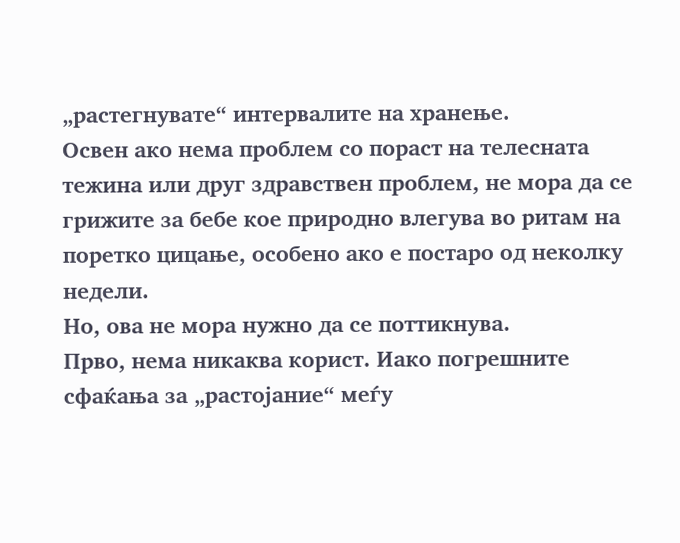„растегнувате“ интервалите на хранење.
Освен ако нема проблем со пораст на телесната тежина или друг здравствен проблем, не мора да се грижите за бебе кое природно влегува во ритам на поретко цицање, особено ако е постаро од неколку недели.
Но, ова не мора нужно да се поттикнува.
Прво, нема никаква корист. Иако погрешните сфаќања за „растојание“ меѓу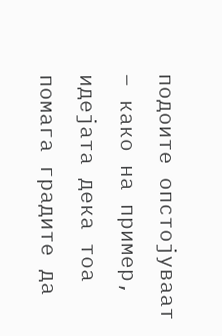подоите опстојуваат – како на пример, идејата дека тоа помага градите да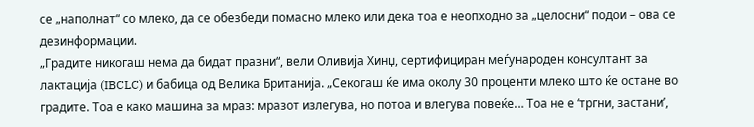се „наполнат“ со млеко, да се обезбеди помасно млеко или дека тоа е неопходно за „целосни“ подои – ова се дезинформации.
„Градите никогаш нема да бидат празни“, вели Оливија Хинџ, сертифициран меѓународен консултант за лактација (IBCLC) и бабица од Велика Британија. „Секогаш ќе има околу 30 проценти млеко што ќе остане во градите. Тоа е како машина за мраз: мразот излегува, но потоа и влегува повеќе… Тоа не е ‘тргни, застани’,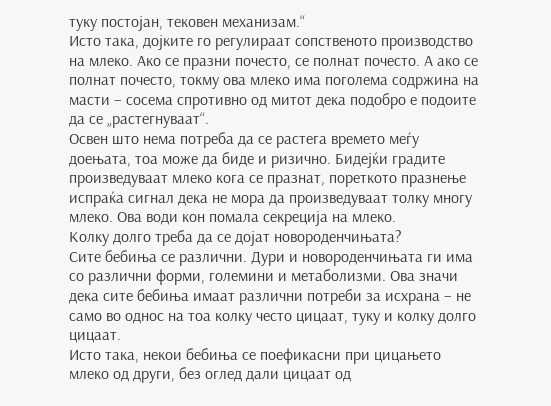туку постојан, тековен механизам.“
Исто така, дојките го регулираат сопственото производство на млеко. Ако се празни почесто, се полнат почесто. А ако се полнат почесто, токму ова млеко има поголема содржина на масти – сосема спротивно од митот дека подобро е подоите да се „растегнуваат“.
Освен што нема потреба да се растега времето меѓу доењата, тоа може да биде и ризично. Бидејќи градите произведуваат млеко кога се празнат, пореткото празнење испраќа сигнал дека не мора да произведуваат толку многу млеко. Ова води кон помала секреција на млеко.
Колку долго треба да се дојат новороденчињата?
Сите бебиња се различни. Дури и новороденчињата ги има со различни форми, големини и метаболизми. Ова значи дека сите бебиња имаат различни потреби за исхрана – не само во однос на тоа колку често цицаат, туку и колку долго цицаат.
Исто така, некои бебиња се поефикасни при цицањето млеко од други, без оглед дали цицаат од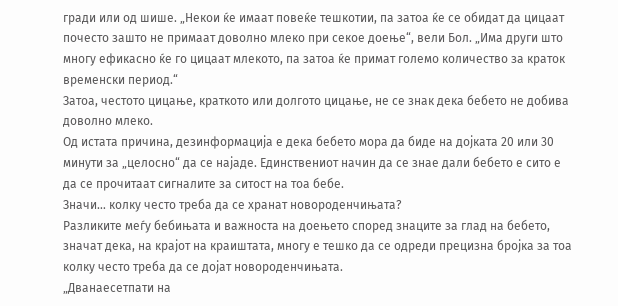гради или од шише. „Некои ќе имаат повеќе тешкотии, па затоа ќе се обидат да цицаат почесто зашто не примаат доволно млеко при секое доење“, вели Бол. „Има други што многу ефикасно ќе го цицаат млекото, па затоа ќе примат големо количество за краток временски период.“
Затоа, честото цицање, краткото или долгото цицање, не се знак дека бебето не добива доволно млеко.
Од истата причина, дезинформација е дека бебето мора да биде на дојката 20 или 30 минути за „целосно“ да се најаде. Единствениот начин да се знае дали бебето е сито е да се прочитаат сигналите за ситост на тоа бебе.
Значи… колку често треба да се хранат новороденчињата?
Разликите меѓу бебињата и важноста на доењето според знаците за глад на бебето, значат дека, на крајот на краиштата, многу е тешко да се одреди прецизна бројка за тоа колку често треба да се дојат новороденчињата.
„Дванаесетпати на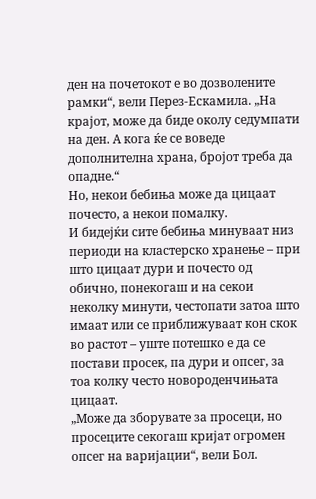ден на почетокот е во дозволените рамки“, вели Перез-Ескамила. „На крајот, може да биде околу седумпати на ден. А кога ќе се воведе дополнителна храна, бројот треба да опадне.“
Но, некои бебиња може да цицаат почесто, а некои помалку.
И бидејќи сите бебиња минуваат низ периоди на кластерско хранење – при што цицаат дури и почесто од обично, понекогаш и на секои неколку минути, честопати затоа што имаат или се приближуваат кон скок во растот – уште потешко е да се постави просек, па дури и опсег, за тоа колку често новороденчињата цицаат.
„Може да зборувате за просеци, но просеците секогаш кријат огромен опсег на варијации“, вели Бол.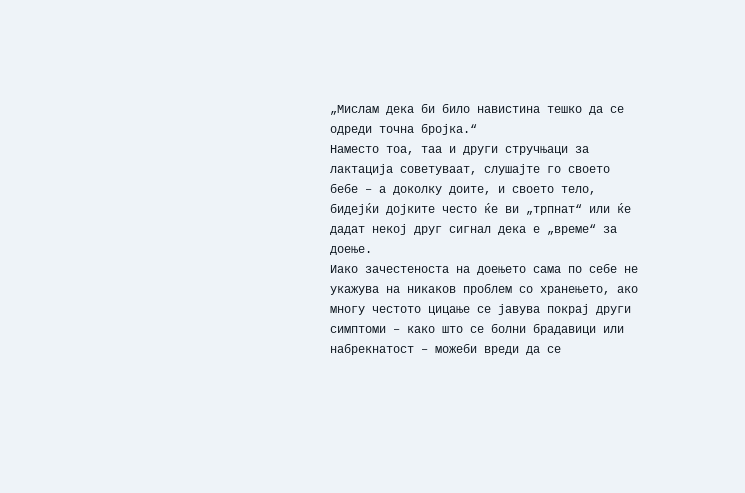„Мислам дека би било навистина тешко да се одреди точна бројка.“
Наместо тоа, таа и други стручњаци за лактација советуваат, слушајте го своето бебе – а доколку доите, и своето тело, бидејќи дојките често ќе ви „трпнат“ или ќе дадат некој друг сигнал дека е „време“ за доење.
Иако зачестеноста на доењето сама по себе не укажува на никаков проблем со хранењето, ако многу честото цицање се јавува покрај други симптоми – како што се болни брадавици или набрекнатост – можеби вреди да се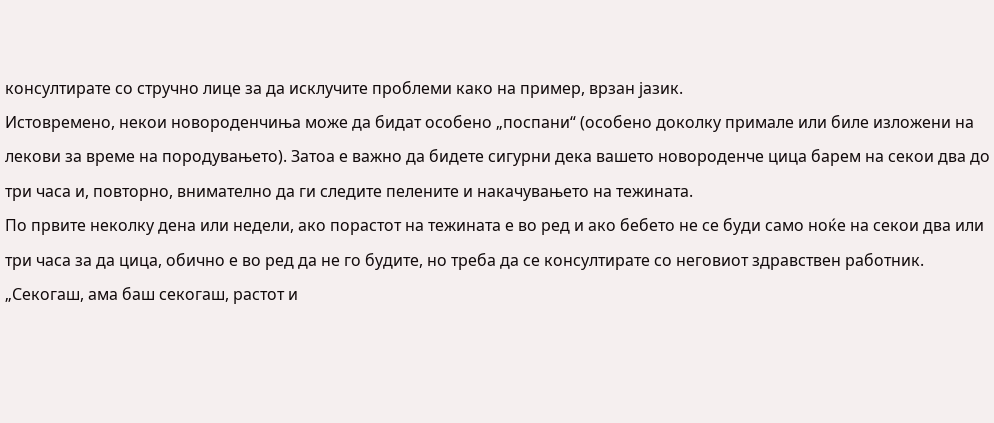консултирате со стручно лице за да исклучите проблеми како на пример, врзан јазик.
Истовремено, некои новороденчиња може да бидат особено „поспани“ (особено доколку примале или биле изложени на лекови за време на породувањето). Затоа е важно да бидете сигурни дека вашето новороденче цица барем на секои два до три часа и, повторно, внимателно да ги следите пелените и накачувањето на тежината.
По првите неколку дена или недели, ако порастот на тежината е во ред и ако бебето не се буди само ноќе на секои два или три часа за да цица, обично е во ред да не го будите, но треба да се консултирате со неговиот здравствен работник.
„Секогаш, ама баш секогаш, растот и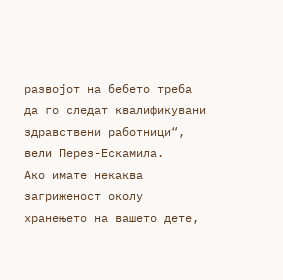развојот на бебето треба да го следат квалификувани здравствени работници“, вели Перез-Ескамила.
Ако имате некаква загриженост околу хранењето на вашето дете,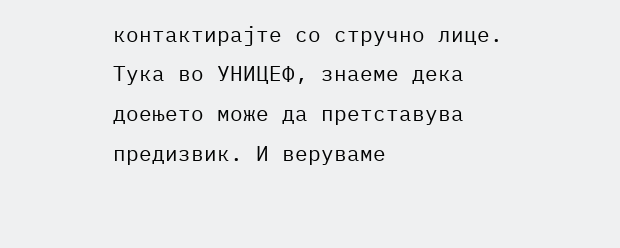контактирајте со стручно лице.
Тука во УНИЦЕФ, знаеме дека доењето може да претставува предизвик. И веруваме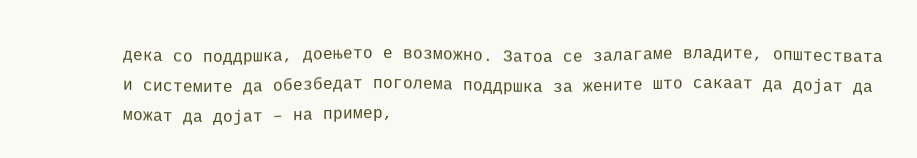дека со поддршка, доењето е возможно. Затоа се залагаме владите, општествата и системите да обезбедат поголема поддршка за жените што сакаат да дојат да можат да дојат – на пример,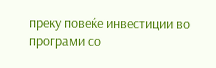преку повеќе инвестиции во програми со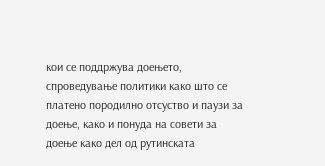кои се поддржува доењето, спроведување политики како што се платено породилно отсуство и паузи за доење, како и понуда на совети за доење како дел од рутинската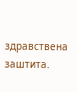здравствена заштита.